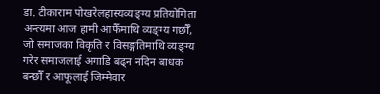डा. टीकाराम पोखरेलहास्यव्यङ्ग्य प्रतियोगिता
अन्त्यमा आज हामी आफैँमाथि व्यङ्ग्य गर्छौँ, जो समाजका विकृति र विसङ्गतिमाथि व्यङ्ग्य गरेर समाजलाई अगाडि बढ्न नदिन बाधक बन्छौँ र आफूलाई जिम्मेवार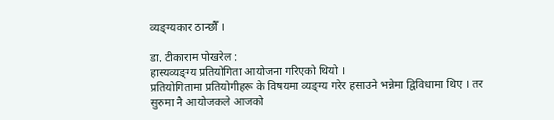व्यङ्ग्यकार ठान्छौँ ।

डा. टीकाराम पोखरेल :
हास्यव्यङ्ग्य प्रतियोगिता आयोजना गरिएको थियो ।
प्रतियोगितामा प्रतियोगीहरू के विषयमा व्यङ्ग्य गरेर हसाउने भन्नेमा द्विविधामा थिए । तर सुरुमा नै आयोजकले आजको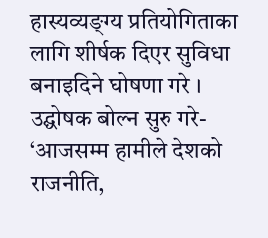हास्यव्यङ्ग्य प्रतियोगिताका लागि शीर्षक दिएर सुविधा बनाइदिने घोषणा गरे ।
उद्घोषक बोल्न सुरु गरे- ‘आजसम्म हामीले देशको राजनीति,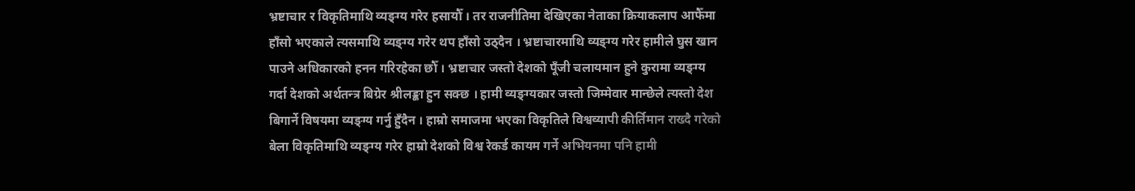भ्रष्टाचार र विकृतिमाथि व्यङ्ग्य गरेर हसायौँ । तर राजनीतिमा देखिएका नेताका क्रियाकलाप आफैँमा हाँसो भएकाले त्यसमाथि व्यङ्ग्य गरेर थप हाँसो उठ्दैन । भ्रष्टाचारमाथि व्यङ्ग्य गरेर हामीले घुस खान पाउने अधिकारको हनन गरिरहेका छौँ । भ्रष्टाचार जस्तो देशको पूँजी चलायमान हुने कुरामा व्यङ्ग्य गर्दा देशको अर्थतन्त्र बिग्रेर श्रीलङ्का हुन सक्छ । हामी व्यङ्ग्यकार जस्तो जिम्मेवार मान्छेले त्यस्तो देश बिगार्ने विषयमा व्यङ्ग्य गर्नु हुँदैन । हाम्रो समाजमा भएका विकृतिले विश्वव्यापी कीर्तिमान राख्दै गरेको बेला विकृतिमाथि व्यङ्ग्य गरेर हाम्रो देशको विश्व रेकर्ड कायम गर्ने अभियनमा पनि हामी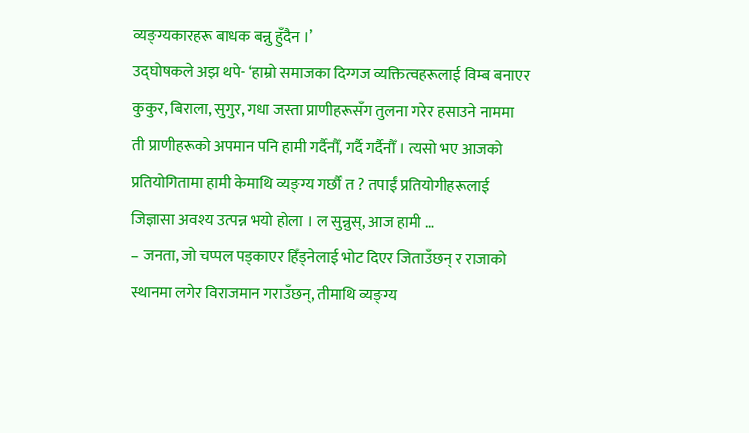व्यङ्ग्यकारहरू बाधक बन्नु हुँदैन ।’
उद्घोषकले अझ थपे- ‘हाम्रो समाजका दिग्गज व्यक्तित्वहरूलाई विम्ब बनाएर कुकुर, बिराला, सुगुर, गधा जस्ता प्राणीहरूसँग तुलना गरेर हसाउने नाममा ती प्राणीहरूको अपमान पनि हामी गर्दैनौँ, गर्दै गर्दैनौँ । त्यसो भए आजको प्रतियोगितामा हामी केमाथि व्यङ्ग्य गर्छौँ त ? तपाईं प्रतियोगीहरूलाई जिज्ञासा अवश्य उत्पन्न भयो होला । ल सुन्नुस्, आज हामी …
– जनता, जो चप्पल पड्काएर हिँड्नेलाई भोट दिएर जिताउँछन् र राजाको स्थानमा लगेर विराजमान गराउँछन्, तीमाथि व्यङ्ग्य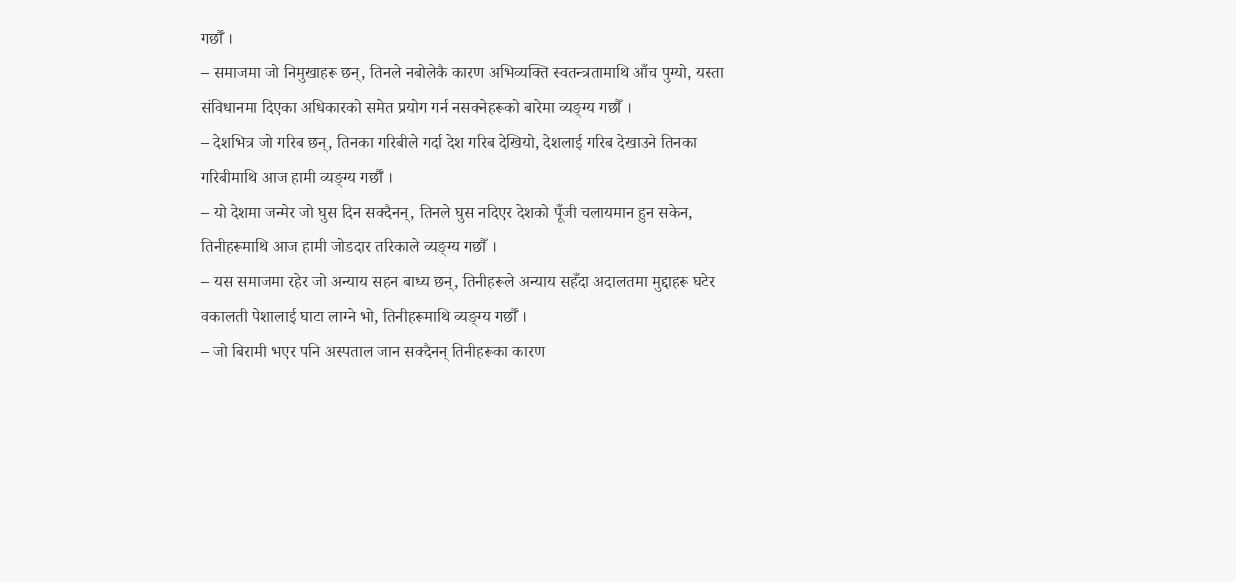गर्छौँ ।
– समाजमा जो निमुखाहरू छन्, तिनले नबोलेकै कारण अभिव्यक्ति स्वतन्त्रतामाथि आँच पुग्यो, यस्ता संविधानमा दिएका अधिकारको समेत प्रयोग गर्न नसक्नेहरूको बारेमा व्यङ्ग्य गछौँ ।
– देशभित्र जो गरिब छन्, तिनका गरिबीले गर्दा देश गरिब देखियो, देशलाई गरिब देखाउने तिनका गरिबीमाथि आज हामी व्यङ्ग्य गर्छौँ ।
– यो देशमा जन्मेर जो घुस दिन सक्दैनन्, तिनले घुस नदिएर देशको पूँजी चलायमान हुन सकेन, तिनीहरूमाथि आज हामी जोडदार तरिकाले व्यङ्ग्य गछौँ ।
– यस समाजमा रहेर जो अन्याय सहन बाध्य छन्, तिनीहरूले अन्याय सहँदा अदालतमा मुद्दाहरू घटेर वकालती पेशालाई घाटा लाग्ने भो, तिनीहरूमाथि व्यङ्ग्य गर्छौँ ।
– जो बिरामी भएर पनि अस्पताल जान सक्दैनन् तिनीहरूका कारण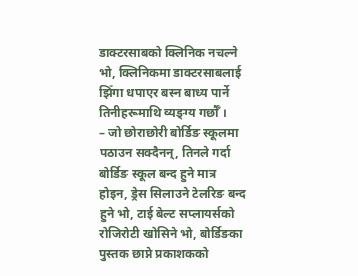डाक्टरसाबको क्लिनिक नचल्ने भो, क्लिनिकमा डाक्टरसाबलाई झिँगा धपाएर बस्न बाध्य पार्ने तिनीहरूमाथि व्यङ्ग्य गर्छौँ ।
– जो छोराछोरी बोर्डिङ स्कूलमा पठाउन सक्दैनन्, तिनले गर्दा बोर्डिङ स्कूल बन्द हुने मात्र होइन, ड्रेस सिलाउने टेलरिङ बन्द हुने भो, टाई बेल्ट सप्लायर्सको रोजिरोटी खोसिने भो, बोर्डिङका पुस्तक छाप्ने प्रकाशकको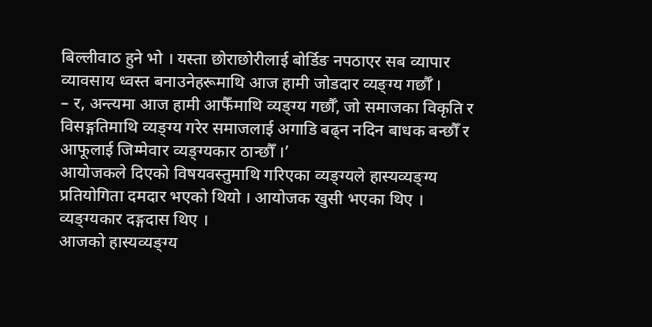बिल्लीवाठ हुने भो । यस्ता छोराछोरीलाई बोर्डिङ नपठाएर सब व्यापार व्यावसाय ध्वस्त बनाउनेहरूमाथि आज हामी जोडदार व्यङ्ग्य गर्छौँ ।
– र, अन्त्यमा आज हामी आफैँमाथि व्यङ्ग्य गर्छौँ, जो समाजका विकृति र विसङ्गतिमाथि व्यङ्ग्य गरेर समाजलाई अगाडि बढ्न नदिन बाधक बन्छौँ र आफूलाई जिम्मेवार व्यङ्ग्यकार ठान्छौँ ।’
आयोजकले दिएको विषयवस्तुमाथि गरिएका व्यङ्ग्यले हास्यव्यङ्ग्य प्रतियोगिता दमदार भएको थियो । आयोजक खुसी भएका थिए । व्यङ्ग्यकार दङ्गदास थिए ।
आजको हास्यव्यङ्ग्य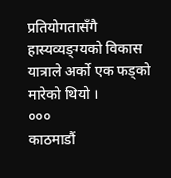प्रतियोगतासँगै हास्यव्यङ्ग्यको विकास यात्राले अर्को एक फड्को मारेको थियो ।
०००
काठमाडौं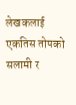लेखकलाई एकतिस तोपको सलामी र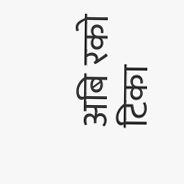अबि रको टिका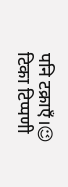पनि टक्राएँ।😉
टिका टिप्पणी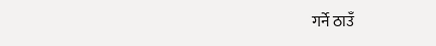गर्ने ठाउँ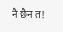नै छैन त!